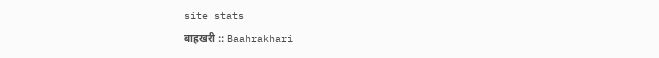site stats
बाह्रखरी :: Baahrakhari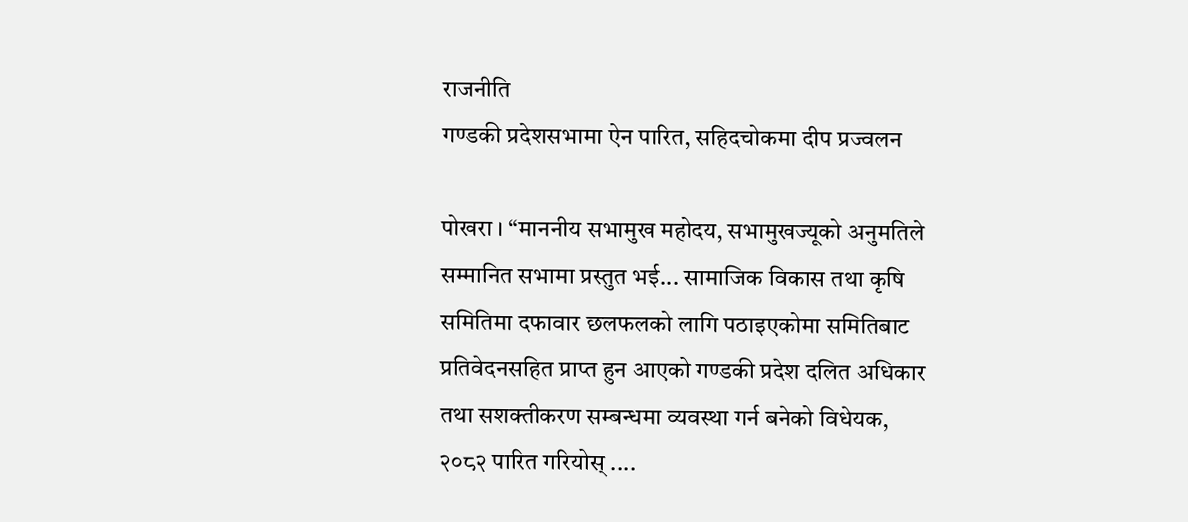राजनीति
गण्डकी प्रदेशसभामा ऐन पारित, सहिदचोकमा दीप प्रज्वलन

पोखरा । “माननीय सभामुख महोदय, सभामुखज्यूको अनुमतिले सम्मानित सभामा प्रस्तुत भई... सामाजिक विकास तथा कृषि समितिमा दफावार छलफलको लागि पठाइएकोमा समितिबाट प्रतिवेदनसहित प्राप्त हुन आएको गण्डकी प्रदेश दलित अधिकार तथा सशक्तीकरण सम्बन्धमा व्यवस्था गर्न बनेको विधेयक, २०८२ पारित गरियोस् ....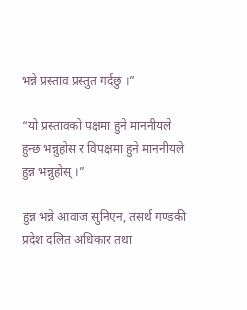भन्ने प्रस्ताव प्रस्तुत गर्दछु ।”

“यो प्रस्तावको पक्षमा हुने माननीयले हुन्छ भन्नुहोस र विपक्षमा हुने माननीयले हुन्न भन्नुहोस् ।”

हुन्न भन्ने आवाज सुनिएन, तसर्थ गण्डकी प्रदेश दलित अधिकार तथा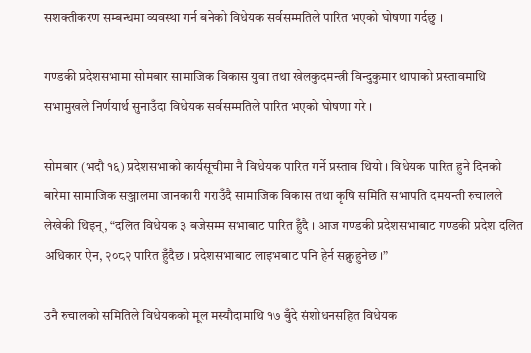सशक्तीकरण सम्बन्धमा व्यवस्था गर्न बनेको विधेयक सर्वसम्मतिले पारित भएको घोषणा गर्दछु ।

गण्डकी प्रदेशसभामा सोमबार सामाजिक विकास युवा तथा खेलकुदमन्त्री विन्दुकुमार थापाको प्रस्तावमाथि सभामुखले निर्णयार्थ सुनाउँदा विधेयक सर्वसम्मतिले पारित भएको घोषणा गरे ।

सोमबार (भदौ १६) प्रदेशसभाको कार्यसूचीमा नै विधेयक पारित गर्ने प्रस्ताव थियो । विधेयक पारित हुने दिनको बारेमा सामाजिक सञ्जालमा जानकारी गराउँदै सामाजिक विकास तथा कृषि समिति सभापति दमयन्ती रुचालले लेखेकी थिइन्, “दलित विधेयक ३ बजेसम्म सभाबाट पारित हुँदै । आज गण्डकी प्रदेशसभाबाट गण्डकी प्रदेश दलित अधिकार ऐन, २०८२ पारित हुँदैछ । प्रदेशसभाबाट लाइभबाट पनि हेर्न सक्नुहुनेछ ।”

उनै रुचालको समितिले विधेयकको मूल मस्यौदामाथि १७ बुँदे संशोधनसहित विधेयक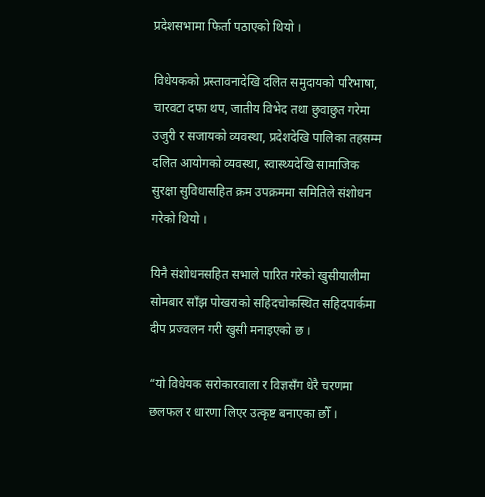प्रदेशसभामा फिर्ता पठाएको थियो ।

विधेयकको प्रस्तावनादेखि दलित समुदायको परिभाषा, चारवटा दफा थप, जातीय विभेद तथा छुवाछुत गरेमा उजुरी र सजायको व्यवस्था, प्रदेशदेखि पालिका तहसम्म दलित आयोगको व्यवस्था, स्वास्थ्यदेखि सामाजिक सुरक्षा सुविधासहित क्रम उपक्रममा समितिले संशोधन गरेको थियो ।

यिनै संशोधनसहित सभाले पारित गरेको खुसीयालीमा सोमबार साँझ पोखराको सहिदचोकस्थित सहिदपार्कमा दीप प्रज्वलन गरी खुसी मनाइएको छ ।

“यो विधेयक सरोकारवाला र विज्ञसँग धेरै चरणमा छलफल र धारणा लिएर उत्कृष्ट बनाएका छौँ ।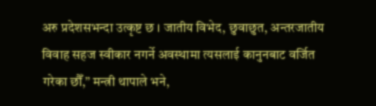अरु प्रदेशसभन्दा उत्कृष्ट छ । जातीय विभेद, छुवाछुत, अन्तरजातीय विवाह सहज स्वीकार नगर्ने अवस्थामा त्यसलाई कानुनबाट वर्जित गरेका छौँ,” मन्त्री थापाले भने,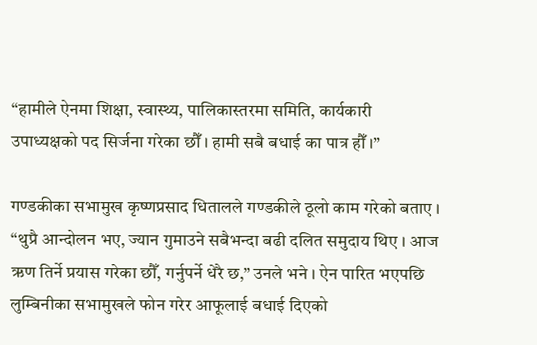“हामीले ऐनमा शिक्षा, स्वास्थ्य, पालिकास्तरमा समिति, कार्यकारी उपाध्यक्षको पद सिर्जना गरेका छौँ । हामी सबै बधाई का पात्र हौँ ।”

गण्डकीका सभामुख कृष्णप्रसाद धितालले गण्डकीले ठूलो काम गरेको बताए । “थुप्रै आन्दोलन भए, ज्यान गुमाउने सबैभन्दा बढी दलित समुदाय थिए । आज ऋण तिर्ने प्रयास गरेका छौँ, गर्नुपर्ने धेरै छ,” उनले भने । ऐन पारित भएपछि लुम्बिनीका सभामुखले फोन गरेर आफूलाई बधाई दिएको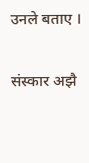उनले बताए ।

संस्कार अझै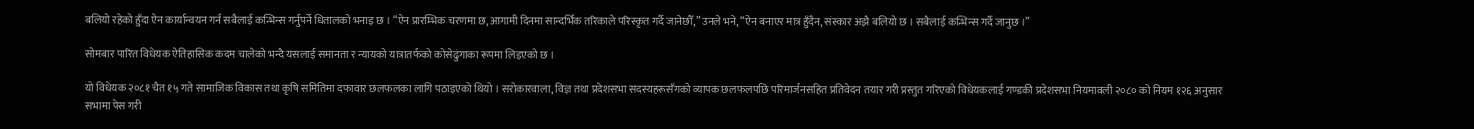बलियो रहेको हुँदा ऐन कार्यान्वयन गर्न सबैलाई कन्भिन्स गर्नुपर्ने धितालको भनाइ छ । “ऐन प्रारम्भिक चरणमा छ, आगामी दिनमा सान्दर्भिक तरिकाले परिस्कृत गर्दै जानेछौँ,” उनले भने, “ऐन बनाएर मात्र हुँदैन, संस्कार अझै बलियो छ । सबैलाई कन्भिन्स गर्दै जानुछ ।”

सोमबार पारित विधेयक ऐतिहासिक कदम चालेको भन्दै यसलाई समानता र न्यायको यात्रातर्फको कोसेढुंगाका रूपमा लिइएको छ ।

यो विधेयक २०८१ चैत १५ गते सामाजिक विकास तथा कृषि समितिमा दफावार छलफलका लागि पठाइएको थियो । सरोकारवाला, विज्ञ तथा प्रदेशसभा सदस्यहरूसँगको व्यापक छलफलपछि परिमार्जनसहित प्रतिवेदन तयार गरी प्रस्तुत गरिएको विधेयकलाई गण्डकी प्रदेशसभा नियमावली २०८० को नियम १२६ अनुसार सभामा पेस गरी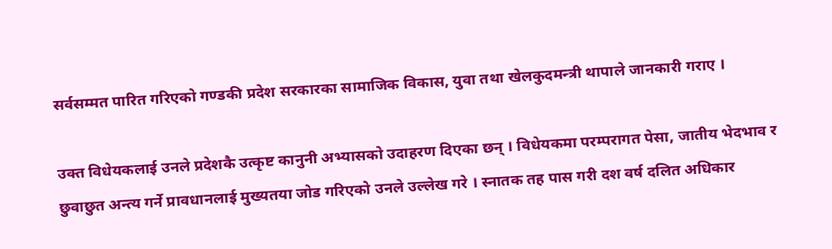सर्वसम्मत पारित गरिएको गण्डकी प्रदेश सरकारका सामाजिक विकास, युवा तथा खेलकुदमन्त्री थापाले जानकारी गराए ।

उक्त विधेयकलाई उनले प्रदेशकै उत्कृष्ट कानुनी अभ्यासको उदाहरण दिएका छन् । विधेयकमा परम्परागत पेसा, जातीय भेदभाव र छुवाछुत अन्त्य गर्ने प्रावधानलाई मुख्यतया जोड गरिएको उनले उल्लेख गरे । स्नातक तह पास गरी दश वर्ष दलित अधिकार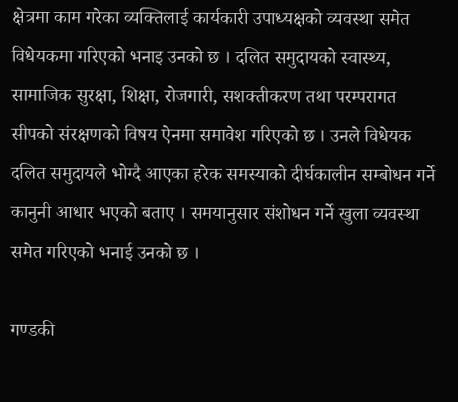क्षेत्रमा काम गरेका व्यक्तिलाई कार्यकारी उपाध्यक्षको व्यवस्था समेत विधेयकमा गरिएको भनाइ उनको छ । दलित समुदायको स्वास्थ्य, सामाजिक सुरक्षा, शिक्षा, रोजगारी, सशक्तीकरण तथा परम्परागत सीपको संरक्षणको विषय ऐनमा समावेश गरिएको छ । उनले विधेयक दलित समुदायले भोग्दै आएका हरेक समस्याको दीर्घकालीन सम्बोधन गर्ने कानुनी आधार भएको बताए । समयानुसार संशोधन गर्ने खुला व्यवस्था समेत गरिएको भनाई उनको छ ।

गण्डकी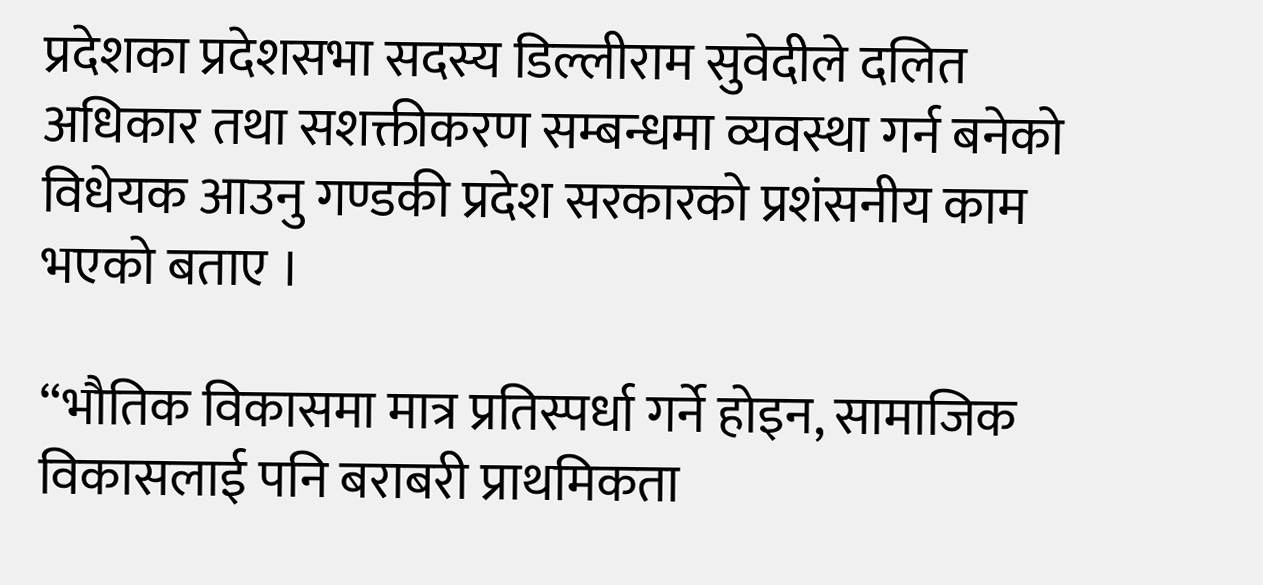प्रदेशका प्रदेशसभा सदस्य डिल्लीराम सुवेदीले दलित अधिकार तथा सशक्तीकरण सम्बन्धमा व्यवस्था गर्न बनेको विधेयक आउनु गण्डकी प्रदेश सरकारको प्रशंसनीय काम भएको बताए ।

“भौतिक विकासमा मात्र प्रतिस्पर्धा गर्ने होइन, सामाजिक विकासलाई पनि बराबरी प्राथमिकता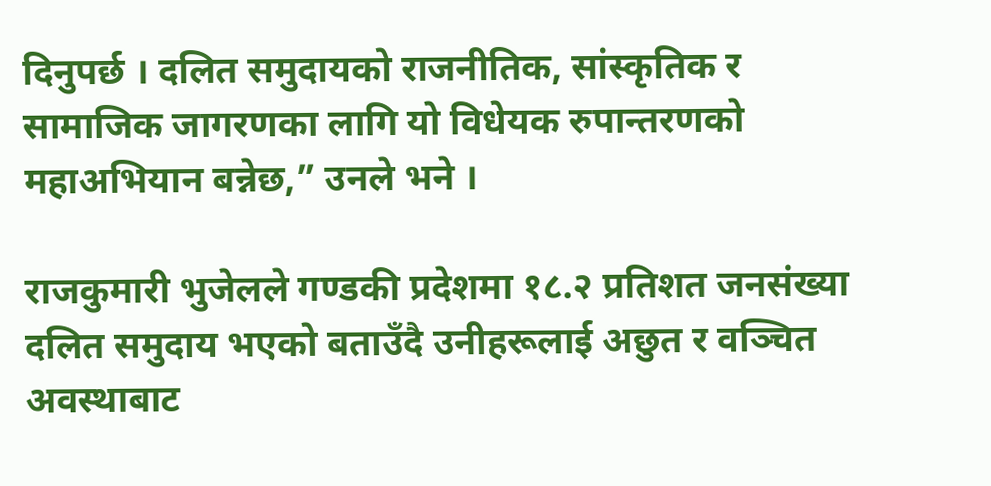दिनुपर्छ । दलित समुदायको राजनीतिक, सांस्कृतिक र सामाजिक जागरणका लागि यो विधेयक रुपान्तरणको महाअभियान बन्नेछ,” उनले भने ।

राजकुमारी भुजेलले गण्डकी प्रदेशमा १८.२ प्रतिशत जनसंख्या दलित समुदाय भएको बताउँदै उनीहरूलाई अछुत र वञ्चित अवस्थाबाट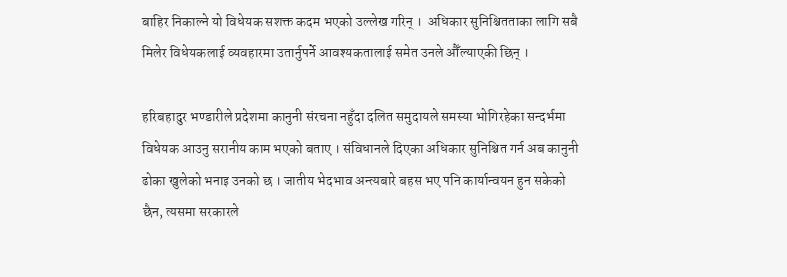बाहिर निकाल्ने यो विधेयक सशक्त कदम भएको उल्लेख गरिन् ।  अधिकार सुनिश्चितताका लागि सबै मिलेर विधेयकलाई व्यवहारमा उतार्नुपर्ने आवश्यकतालाई समेत उनले औँल्याएकी छिन् ।

हरिबहादुर भण्डारीले प्रदेशमा कानुनी संरचना नहुँदा दलित समुदायले समस्या भोगिरहेका सन्दर्भमा विधेयक आउनु सरानीय काम भएको बताए । संविधानले दिएका अधिकार सुनिश्चित गर्न अब कानुनी ढोका खुलेको भनाइ उनको छ । जातीय भेदभाव अन्त्यबारे बहस भए पनि कार्यान्वयन हुन सकेको छैन, त्यसमा सरकारले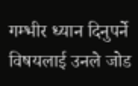गम्भीर ध्यान दिनुपर्ने विषयलाई उनले जोड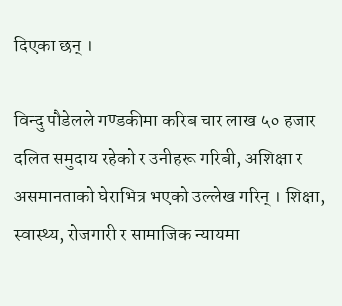दिएका छन् ।

विन्दु पौडेलले गण्डकीमा करिब चार लाख ५० हजार दलित समुदाय रहेको र उनीहरू गरिबी, अशिक्षा र असमानताको घेराभित्र भएको उल्लेख गरिन् । शिक्षा, स्वास्थ्य, रोजगारी र सामाजिक न्यायमा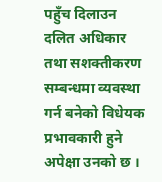पहुँच दिलाउन दलित अधिकार तथा सशक्तीकरण सम्बन्धमा व्यवस्था गर्न बनेको विधेयक प्रभावकारी हुने अपेक्षा उनको छ ।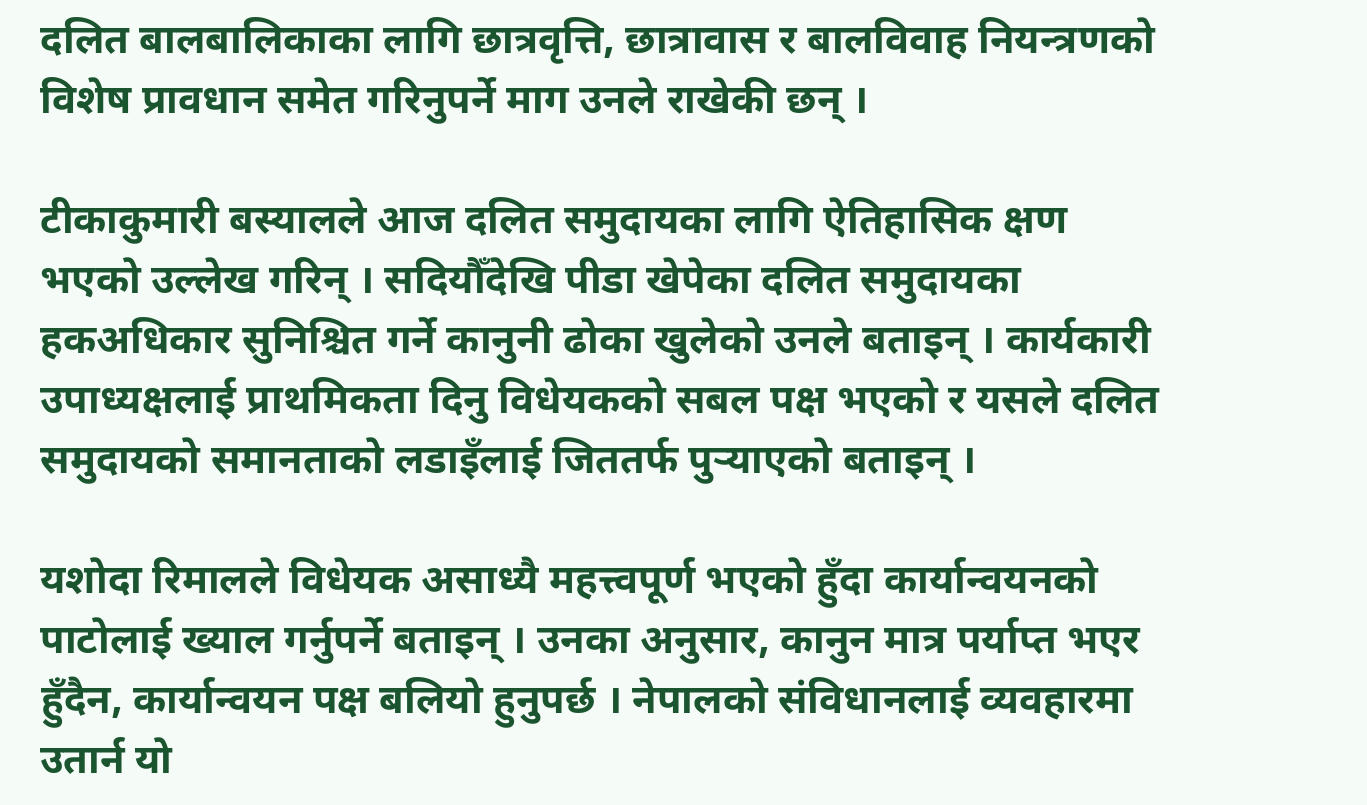दलित बालबालिकाका लागि छात्रवृत्ति, छात्रावास र बालविवाह नियन्त्रणको विशेष प्रावधान समेत गरिनुपर्ने माग उनले राखेकी छन् ।

टीकाकुमारी बस्यालले आज दलित समुदायका लागि ऐतिहासिक क्षण भएको उल्लेख गरिन् । सदियौँदेखि पीडा खेपेका दलित समुदायका हकअधिकार सुनिश्चित गर्ने कानुनी ढोका खुलेको उनले बताइन् । कार्यकारी उपाध्यक्षलाई प्राथमिकता दिनु विधेयकको सबल पक्ष भएको र यसले दलित समुदायको समानताको लडाइँलाई जिततर्फ पुर्‍याएको बताइन् ।

यशोदा रिमालले विधेयक असाध्यै महत्त्वपूर्ण भएको हुँदा कार्यान्वयनको पाटोलाई ख्याल गर्नुपर्ने बताइन् । उनका अनुसार, कानुन मात्र पर्याप्त भएर हुँदैन, कार्यान्वयन पक्ष बलियो हुनुपर्छ । नेपालको संविधानलाई व्यवहारमा उतार्न यो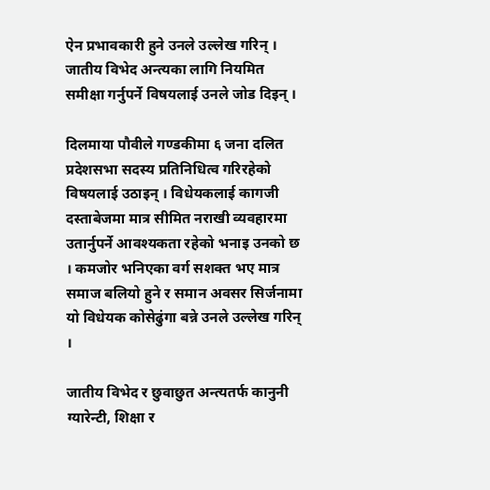ऐन प्रभावकारी हुने उनले उल्लेख गरिन् । जातीय विभेद अन्त्यका लागि नियमित समीक्षा गर्नुपर्ने विषयलाई उनले जोड दिइन् ।

दिलमाया पौवीले गण्डकीमा ६ जना दलित प्रदेशसभा सदस्य प्रतिनिधित्व गरिरहेको विषयलाई उठाइन् । विधेयकलाई कागजी दस्ताबेजमा मात्र सीमित नराखी व्यवहारमा उतार्नुपर्ने आवश्यकता रहेको भनाइ उनको छ । कमजोर भनिएका वर्ग सशक्त भए मात्र समाज बलियो हुने र समान अवसर सिर्जनामा यो विधेयक कोसेढुंगा बन्ने उनले उल्लेख गरिन् ।

जातीय विभेद र छुवाछुत अन्त्यतर्फ कानुनी ग्यारेन्टी, शिक्षा र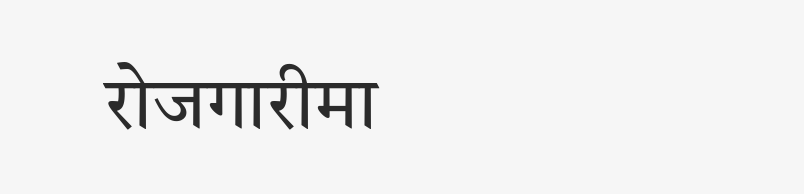रोजगारीमा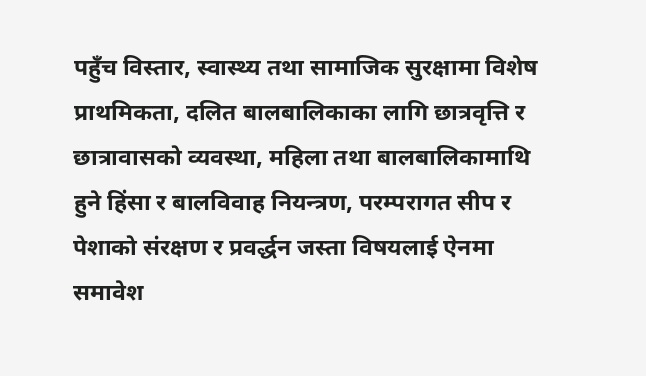पहुँच विस्तार, स्वास्थ्य तथा सामाजिक सुरक्षामा विशेष प्राथमिकता, दलित बालबालिकाका लागि छात्रवृत्ति र छात्रावासको व्यवस्था, महिला तथा बालबालिकामाथि हुने हिंसा र बालविवाह नियन्त्रण, परम्परागत सीप र पेशाको संरक्षण र प्रवर्द्धन जस्ता विषयलाई ऐनमा समावेश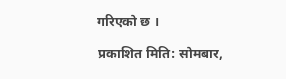गरिएको छ ।

प्रकाशित मिति: सोमबार,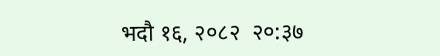भदौ १६, २०८२  २०:३७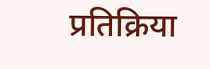प्रतिक्रिया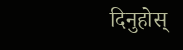दिनुहोस्